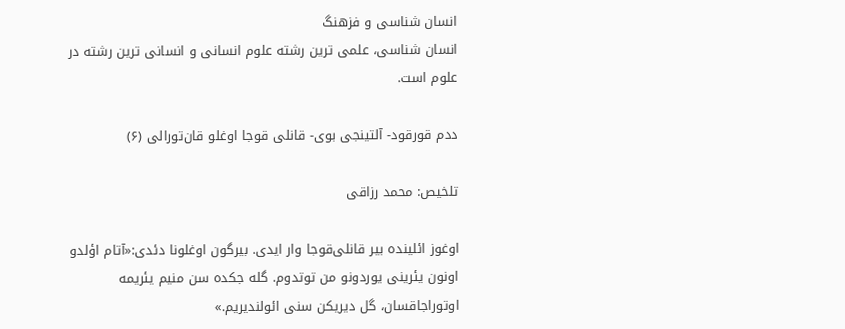انسان شناسی و فزهنگ
انسان شناسی، علمی ترین رشته علوم انسانی و انسانی ترین رشته در علوم است.

ددم قورقود- آلتینجی بوی- قانلی قوجا اوغلو قان‌تورالی (۶)

تلخیص: محمد رزاقی

اوغوز ائلینده بیر قانلی‌قوجا وار ایدی. بیرگون اوغلونا دئدی:«آتام اؤلدو اونون یئرینی یوردونو من توتدوم. گله جکده سن منیم یئریمه اوتوراجاقسان، گل دیریکن سنی ائولندیریم.»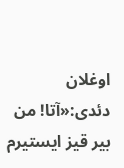اوغلان دئدی:«آتا! من بیر قیز ایستیرم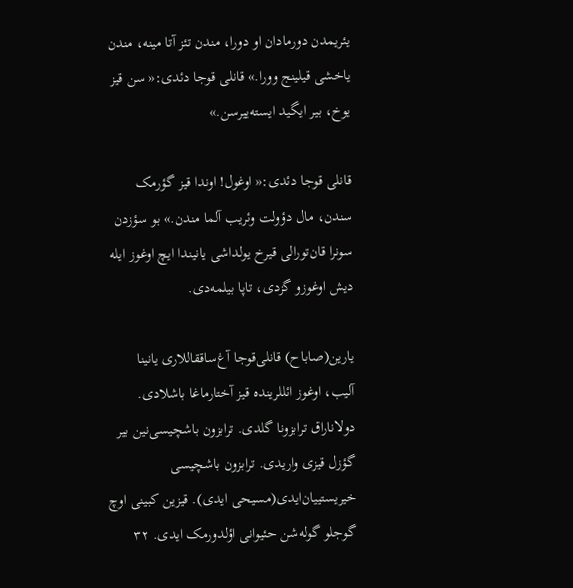یئریمدن دورمادان او دورا، مندن تئز آتا مینه، مندن یاخشی قیلینج وورا.» قانلی قوجا دئدی:« سن قیز یوخ، بیر ایگید ایسته‌ییرسن.»

قانلی قوجا دئدی:« اوغول! اوندا قیز گؤرمک سندن، مال دؤولت وئریب آلما مندن.» بو سؤزدن سونرا قان‌تورالی قیرخ یولداشی یانیندا ایچ اوغوز ایله دیش اوغوزو گزدی، تاپا بیلمه‌دی.

یارین(صاباح) قانلی‌قوجا آغ‌ساققاللاری یانینا آلیب، اوغوز ائللرینده قیز آختارماغا باشلادی. دولاناراق ترابزونا گلدی. ترابزون باشچیسی‌نین بیر گؤزل قیزی واریدی. ترابزون باشچیسی خیریستییان‌ایدی(مسیحی ایدی). قیزین کبینی اوچ گوجلو گوله‌شن حئیوانی اؤلدورمک ایدی. ۳۲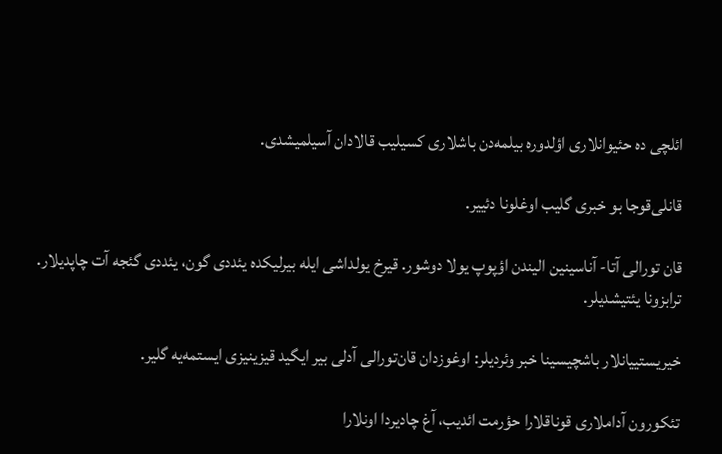ائلچی‌ ده حئیوانلاری اؤلدوره بیلمه‌دن باشلاری کسیلیب قالادان آسیلمیشدی.

قانلی‌قوجا بو خبری گلیب اوغلونا دئییر.

قان تورالی آتا- آناسینین الیندن اؤپوپ یولا دوشور. قیرخ یولداشی ایله بیرلیکده یئددی گون، یئددی گئجه آت چاپدیلار. ترابزونا یئتیشدیلر.

خیریستییانلار باشچیسینا خبر وئردیلر: اوغوزدان قان‌تورالی آدلی بیر ایگید قیزینیزی ایستمه‌یه گلیر.

تئکورون آداملاری قوناقلارا حؤرمت ائدیب، آغ چادیردا اونلارا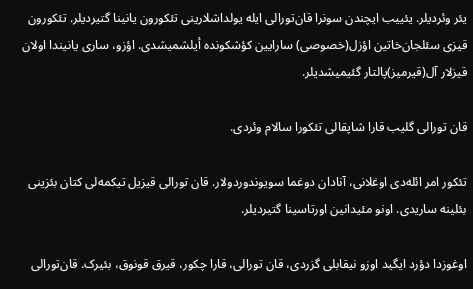یئر وئردیلر. یئییب ایچندن سونرا قان‌تورالی ایله یولداشلارینی تئکورون یانینا گتیردیلر. تئکورون قیزی سئلجان‌خاتین اؤزل(خصوصی) سارایین کؤشکونده أیلشمیشدی. اؤزو، ساری یانیندا اولان قیزلار آل(قیرمیز)پالتار گئیمیشدیلر.

قان تورالی گلیب قارا شاپقالی تئکورا سالام وئردی.

تئکور امر ائله‌دی اوغلانی، آنادان دوغما سویوندوردولار. قان تورالی قیزیل تیکمه‌لی کتان بئزینی بئلینه ساریدی. اونو مئیدانین اورتاسینا گتیردیلر.

اوغوزدا دؤرد ایگید اوزو نیقابلی گزردی، قان تورالی، قارا چکور، قیرق قونوق، بئیرک. قان‌تورالی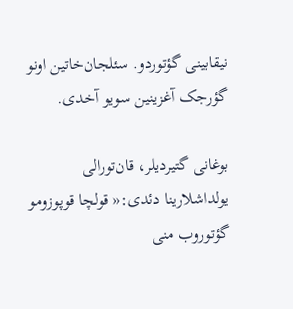نیقابینی گؤتوردو. سئلجان‌خاتین اونو گؤرجک آغزینین سویو آخدی.

بوغانی گتیردیلر، قان‌تورالی‌ یولداشلارینا دئدی:« قولچا قوپوزومو گؤتوروب منی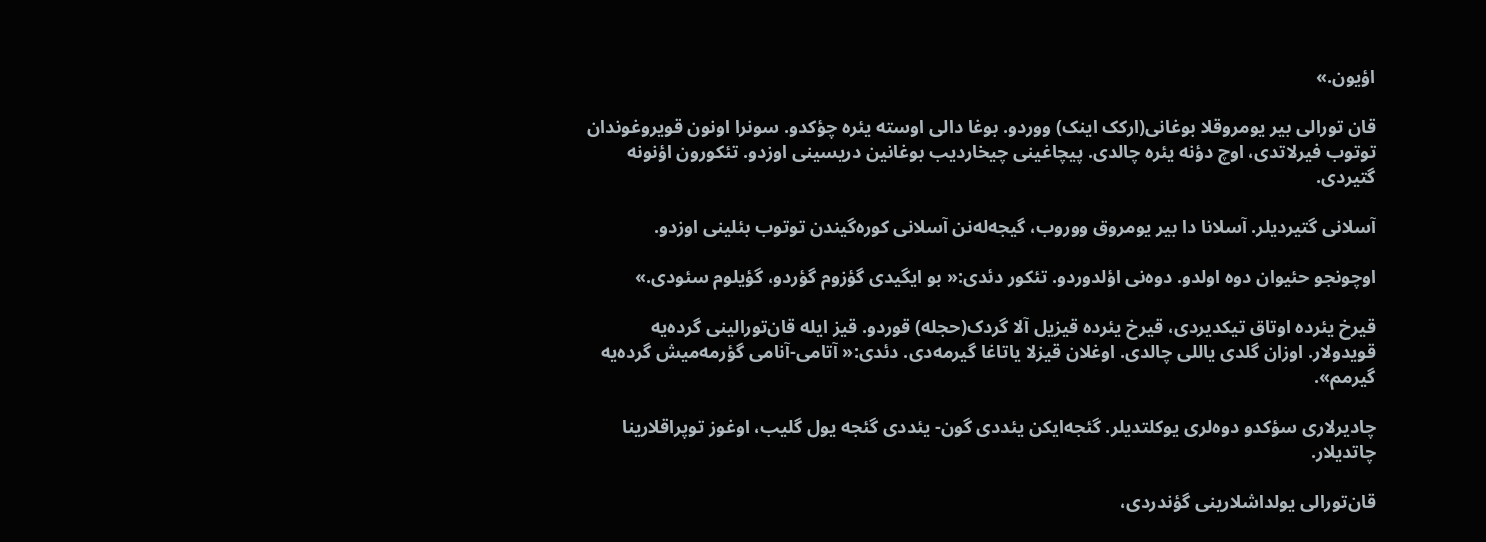اؤیون.»

قان تورالی بیر یومروقلا بوغانی(ارکک اینک) ووردو. بوغا دالی اوسته یئره چؤکدو. سونرا اونون قویروغوندان توتوب فیرلاتدی، اوچ دؤنه یئره چالدی. پیچاغینی چیخاردیب بوغانین دریسینی اوزدو. تئکورون اؤنونه گتیردی.

آسلانی گتیردیلر. آسلانا دا بیر یومروق ووروب، گیجه‌له‌نن آسلانی کوره‌گیندن توتوب بئلینی اوزدو.

اوچونجو حئیوان دوه اولدو. دوه‌نی اؤلدوردو. تئکور دئدی:« بو ایگیدی گؤزوم گؤردو، گؤیلوم سئودی.»

قیرخ یئرده اوتاق تیکدیردی، قیرخ یئرده قیزیل آلا گردک(حجله) قوردو. قیز ایله قان‌تورالینی گرده‌یه قویدولار. اوزان گلدی یاللی چالدی. اوغلان قیزلا یاتاغا گیرمه‌دی. دئدی:« آتامی-آنامی گؤرمه‌میش گرده‌یه گیرمم».

چادیرلاری سؤکدو دوه‌لری یوکلتدیلر. گئجه‌ایکن یئددی گون- یئددی گئجه یول گلیب، اوغوز توپراقلارینا چاتدیلار.

قان‌تورالی یولداشلارینی گؤندردی،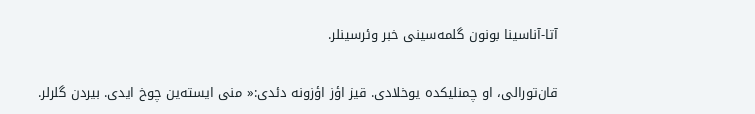آتا-آناسینا بونون گلمه‌سینی خبر وئرسینلر.

قان‌تورالی، او چمنلیکده یوخلادی. قیز اؤز اؤزونه دئدی:« منی ایسته‌ین چوخ ایدی. بیردن گلرلر.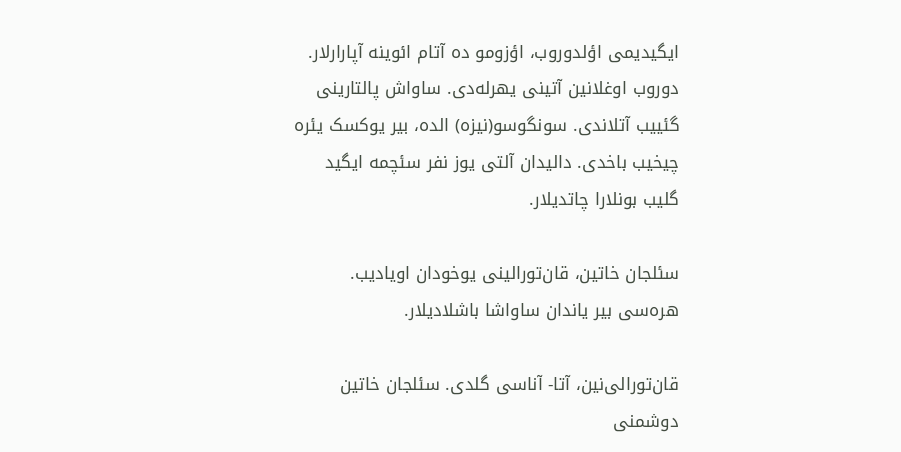ایگیدیمی اؤلدوروب، اؤزومو ده آتام ائوینه آپارارلار. دوروب اوغلانین آتینی یهرله‌دی. ساواش پالتارینی گئییب آتلاندی. سونگوسو(نیزه) الده، بیر یوکسک یئره چیخیب باخدی. دالیدان آلتی یوز نفر سئچمه ایگید گلیب بونلارا چاتدیلار.

سئلجان خاتین، قان‌تورالینی یوخودان اویادیب. هره‌سی بیر یاندان ساواشا باشلادیلار.

قان‌تورالی‌نین، آتا- آناسی گلدی. سئلجان خاتین دوشمنی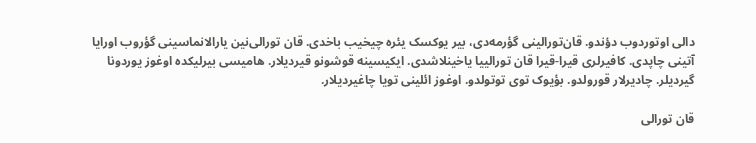دالی اوتوردوب دؤندو. قان‌تورالینی گؤرمه‌دی، بیر یوکسک یئره چیخیب باخدی. قان تورالی‌نین یارالانماسینی گؤروب اورایا آتینی چاپدی. کافیرلری قیرا-قیرا قان تورالییا یاخینلاشدی. ایکیسینه قوشونو قیردیلار. هامیسی بیرلیکده اوغوز یوردونا گیردیلر. چادیرلار قورولدو. بؤیوک توی توتولدو. اوغوز ائلینی تویا چاغیردیلار.

قان تورالی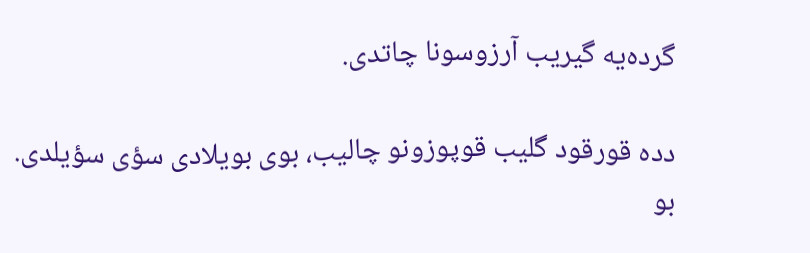گرده‌یه گیریب آرزوسونا چاتدی.

دده قورقود گلیب قوپوزونو چالیب، بوی بویلادی سؤی سؤیلدی. بو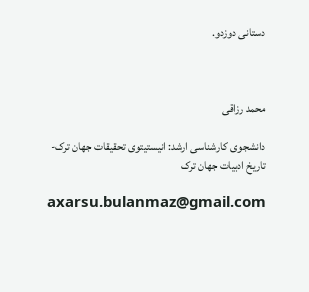دستانی دوزدو.



محمد رزاقی

دانشجوی کارشناسی ارشد: انیستیتوی تحقیقات جهان ترک- تاریخ ادبیات جهان ترک

axarsu.bulanmaz@gmail.com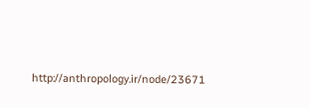http://anthropology.ir/node/23671